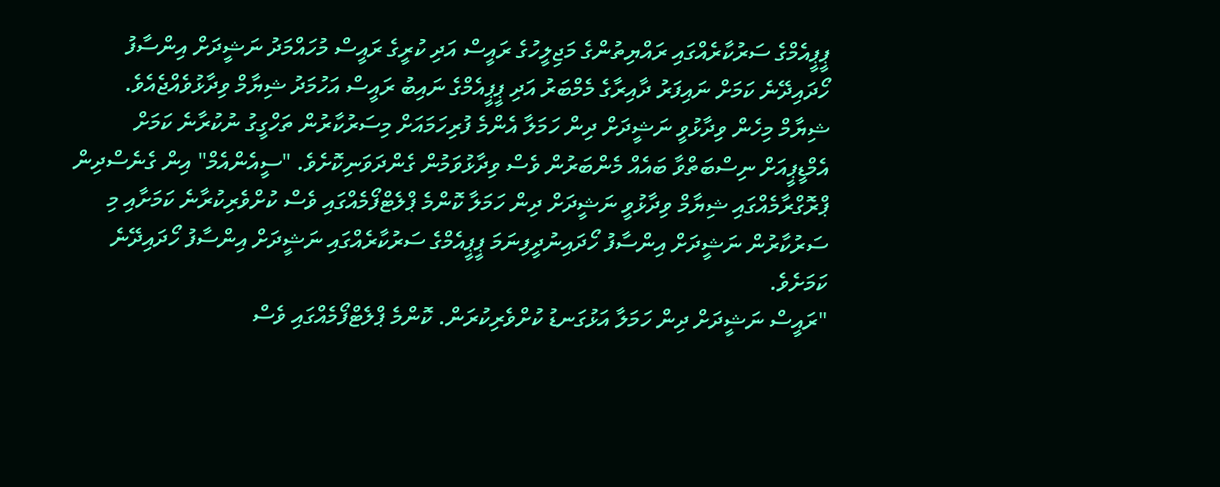ޕީޕީއެމްގެ ސަރުކާރެއްގައި ރައްޔިތުންގެ މަޖިލީހުގެ ރައީސް އަދި ކުރީގެ ރައީސް މުހައްމަދު ނަޝީދަށް އިންސާފު ހޯދައިދޭނެ ކަމަށް ނައިފަރު ދާއިރާގެ މެމްބަރު އަދި ޕީޕީއެމްގެ ނައިބު ރައީސް އަހުމަދު ޝިޔާމް ވިދާޅުވެއްޖެއެވެ.
ޝިޔާމް މިހެން ވިދާޅުވީ ނަޝީދަށް ދިން ހަމަލާ އެންމެ ފުރިހަމައަށް މިސަރުކާރުން ތަހްގީގު ނުކުރާނެ ކަމަށް އެމްޑީޕީއަށް ނިސްބަތްވާ ބައެއް މެންބަރުން ވެސް ވިދާޅުވަމުން ގެންދަވަނިކޮށެވެ. "ސީއެންއެމް" އިން ގެނެސްދިން ޕްރޮގްރާމެއްގައި ޝިޔާމް ވިދާޅުވީ ނަޝީދަށް ދިން ހަމަލާ ކޮންމެ ޕްލެޓްފޯމެއްގައި ވެސް ކުށްވެރިކުރާނެ ކަމަށާއި މި ސަރުކާރުން ނަޝީދަށް އިންސާފު ހޯދައިނުދީފިނަމަ ޕީޕީއެމްގެ ސަރުކާރެއްގައި ނަޝީދަށް އިންސާފު ހޯދައިދޭނެ ކަމަށެވެ.
"ރައީސް ނަޝީދަށް ދިން ހަމަލާ އަޅުގަނޑު ކުށްވެރިކުރަން. ކޮންމެ ޕްލެޓްފޯމެއްގައި ވެސް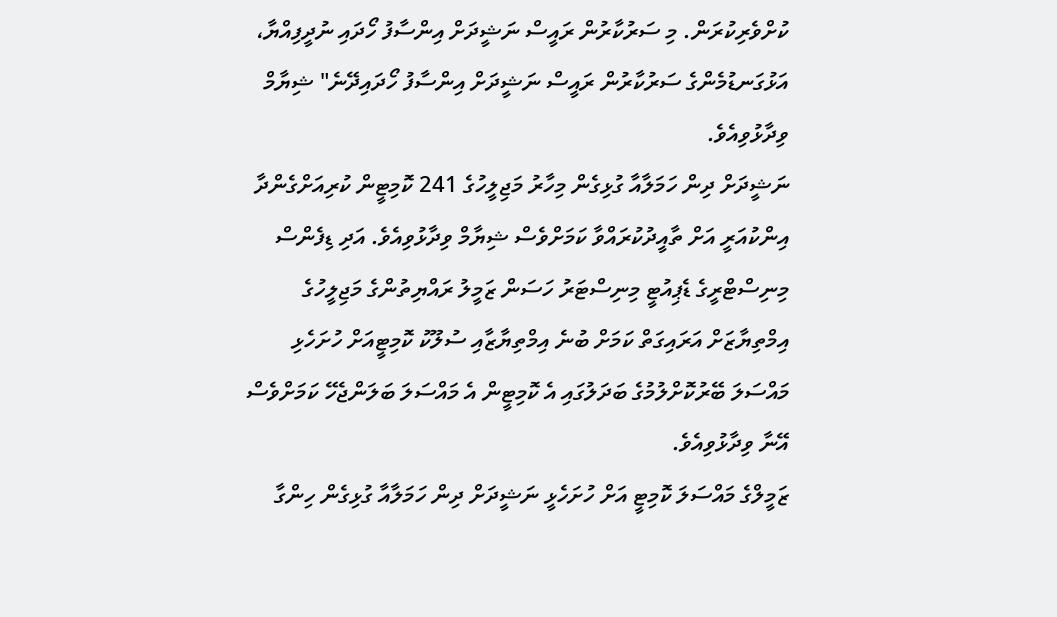ކުށްވެރިކުރަން. މި ސަރުކާރުން ރައީސް ނަޝީދަށް އިންސާފު ހޯދައި ނުދީފިއްޔާ، އަޅުގަނޑުމެންގެ ސަރުކާރުން ރައީސް ނަޝީދަށް އިންސާފު ހޯދައިދޭނެ" ޝިޔާމް ވިދާޅުވިއެވެ.
ނަޝީދަށް ދިން ހަމަލާއާ ގުޅިގެން މިހާރު މަޖިލީހުގެ 241 ކޮމިޓީން ކުރިއަށްގެންދާ އިންކުއަރީ އަށް ތާއީދުކުރައްވާ ކަމަށްވެސް ޝިޔާމް ވިދާޅުވިއެވެ. އަދި ޑިފެންސް މިނިސްޓްރީގެ ޑެޕިއުޓީ މިނިސްޓަރު ހަސަން ޒަމީލު ރައްޔިތުންގެ މަޖިލީހުގެ އިމްތިޔާޒަށް އަރައިގަތް ކަމަށް ބުނެ އިމްތިޔާޒާއި ސުލޫކު ކޮމިޓީއަށް ހުށަހެޅި މައްސަލަ ބޭރުކޮށްލުމުގެ ބަދަލުގައި އެ ކޮމިޓީން އެ މައްސަލަ ބަލަންޖެހޭ ކަމަށްވެސް އޭނާ ވިދާޅުވިއެވެ.
ޒަމީލްގެ މައްސަލަ ކޮމިޓީ އަށް ހުށަހެޅީ ނަޝީދަށް ދިން ހަމަލާއާ ގުޅިގެން ހިންގާ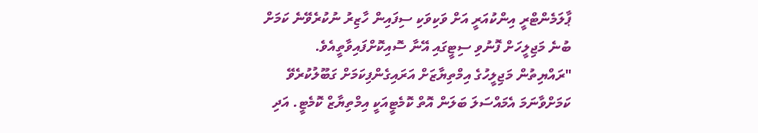ޕާލަމެންޓްރީ އިންކުއަރީ އަށް ވަކިވަކި ސިފައިން ހާޒިރު ނުކުރެވޭނެ ކަމަށް ބުނެ މަޖިލީހަށް ފޮނުވި ސިޓީގައި އޭނާ ސޮއިކޮށްފައިވާތީއެވެ.
"ރައްޔިތުން މަޖިލީހުގެ އިމްތިޔާޒަށް އަރައިގެންފިކަމަށް ގަބޫލުކުރެވޭ ކަމަށްވާނަމަ އެމައްސަލަ ބަލަން އޮތް ކޮމެޓީއަކީ އިމްތިޔާޒް ކޮމެޓީ. އަދި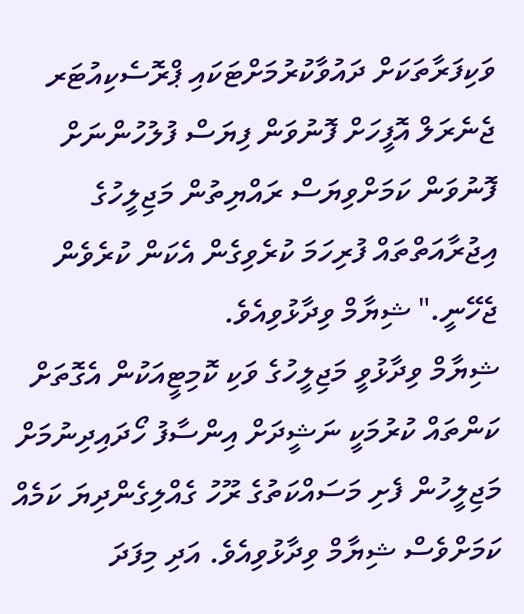ވަކިފަރާތަކަށް ދައުވާކުރުމަށްޓަކައި ޕްރޮސެކިއުޓަރ ޖެނެރަލް އޮފީހަށް ފޮނުވަން ފިޔަސް ފުލުހުންނަށް ފޮނުވަން ކަމަށްވިޔަސް ރައްޔިތުން މަޖިލީހުގެ އިޖުރާއަތްތައް ފުރިހަމަ ކުރެވިގެން އެކަން ކުރެވެން ޖެހޭނީ." ޝިޔާމް ވިދާޅުވިއެވެ.
ޝިޔާމް ވިދާޅުވީ މަޖިލީހުގެ ވަކި ކޮމިޓީއަކުން އެގޮތަށް ކަންތައް ކުރުމަކީ ނަޝީދަށް އިންސާފު ހޯދައިދިނުމަށް މަޖިލީހުން ފެށި މަސައްކަތުގެ ރޫހު ގެއްލިގެންދިޔަ ކަމެއް ކަމަށްވެސް ޝިޔާމް ވިދާޅުވިއެވެ. އަދި މިފަދަ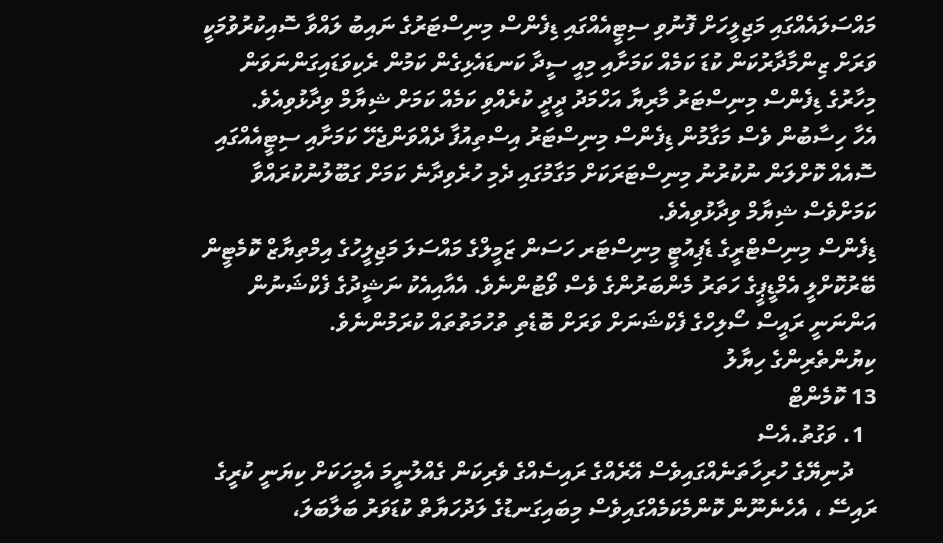މައްސަލައެއްގައި މަޖިލީހަށް ފޮނުވި ސިޓީއެއްގައި ޑިފެންސް މިނިސްޓަރުގެ ނައިބު ލައްވާ ސޮއިކުރުވުމަކީ ވަރަށް ޒިންމާދާރުކަން ކުޑަ ކަމެއް ކަމަށާއި މިއީ ސީދާ ކަނޑައެޅިގެން ކަމުން ރެކިވަޑައިގަންނަވަން މިހާރުގެ ޑިފެންސް މިނިސްޓަރު މާރިޔާ އަހްމަދު ދީދީ ކުރެއްވި ކަމެއް ކަމަށް ޝިޔާމް ވިދާޅުވިއެވެ.
އެހާ ހިސާބުން ވެސް މަގާމުން ޑިފެންސް މިނިސްޓަރު އިސްތިއުފާ ދެއްވަންޖެހޭ ކަމަށާއި ސިޓީއެއްގައި ސޮއެއް ކޮށްލަން ނުކުރުނު މިނިސްޓަރަކަށް މަގާމުގައި ދެމި ހުރެވިދާނެ ކަމަށް ގަބޫލުނުކުރައްވާ ކަމަށްވެސް ޝިޔާމް ވިދާޅުވިއެވެ.
ޑިފެންސް މިނިސްޓްރީގެ ޑެޕިއުޓީ މިނިސްޓަރ ހަސަން ޒަމީލްގެ މައްސަލަ މަޖިލީހުގެ އިމްތިޔާޒް ކޮމެޓީން ބޭރުކޮށްލީ އެމްޑީޕީގެ ހަތަރު މެންބަރުންގެ ވެސް ވޯޓުންނެވެ. އެއާއިއެކު ނަޝީދުގެ ފެކްޝަނުން އަންނަނީ ރައީސް ސޯލިހްގެ ފެކްޝަނަށް ވަރަށް ބޮޑެތި ތުހުމަތުތައް ކުރަމުންނެވެ.
ކިޔުންތެރިންގެ ހިޔާލު
13 ކޮމެންޓް
  1. ވަގުތު.އެސް
    ދުނިޔޭގެ ހުރިހާތަނެއްގައިވެސް އޭރެއްގެ ރައިސެއްގެ ވެރިކަން ގެއްލުނީމަ އެމީހަކަށް ކިޔަނީ ކުރީގެ ރައިސޭ ، އެހެނެނޫން ކޮންމެކަމެއްގައިވެސް މިބައިގަނޑުގެ ލަދުހަޔާތް ކުޑަވަރު ބަލާބަލަ،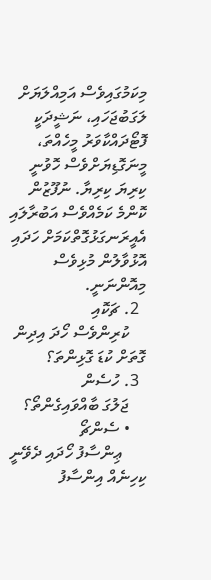މިކަމުގައިވެސް އަމިއްލަޔަށް ލަގަބުޖަހައި، ނަޝީދަކީ ފޮޓޯދައްކާވަރު މީހެއްތަ، މީނަގޮޑިޔަށްވެސް ހޮވުނީ ކިރިޔަ ކިރިޔާ. ނުފޫޒުން ކޮންމެ ކަމެއްވެސް އަބުރާލައި އެއީރަނގަޅުގޮތްކަމަށް ހަދައި އޮޅުވާލުން މުޅިވެސް މިއޮންނަނީ.
  2. ޗަކޮއި
    ކުރިންވެސް ހޯދަ އިދިން ގޮތަށް ކުޑަ ގޮޅިންތަ؟
  3. ހުސެން
    ޖަލުގަ ބާއްވައިގެންތޯ؟
    • ސެންޗޯ
      ޢިންސާފު ހޯދައި ދެވޭނީ ކިހިނެއް އިންސާފު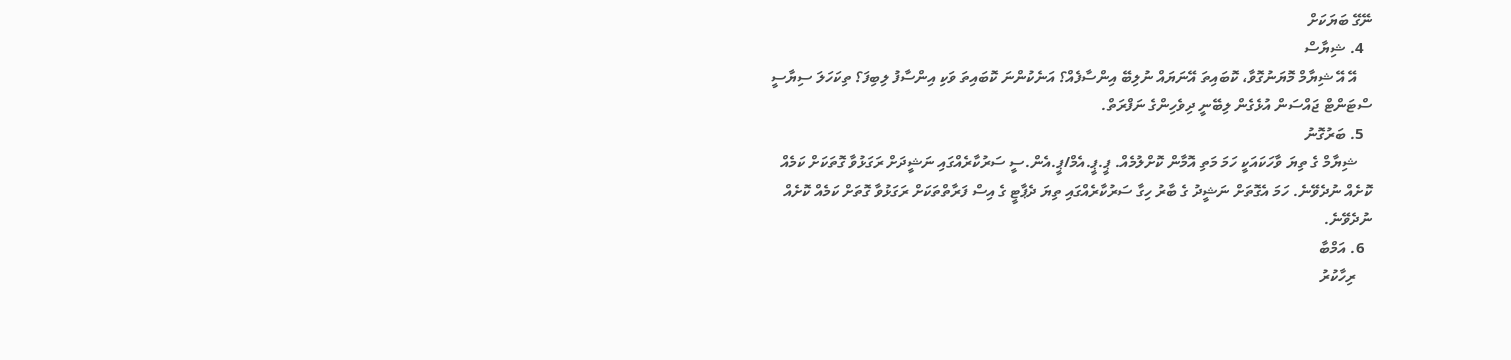ނޭގޭ ބަޔަކަށް
  4. ޝިޔާސް
    އޭ އޭ ޝިޔާމް މޮޔަނުގޮވާ، ކޮބައިތަ އޭނަޔައް ނުލިބޭ އިންސާފެއް؟ އަނެކުންނަ ކޮބައިތަ ވަކި އިންސާފު ލިބިފަ؟ ތިކަހަލަ ސިޔާސީ ސްޓަންޓް ޖައްސަން އުޅެގެން ލިބޭނީ ދިވެހިންގެ ނަފްރަތް.
  5. ބަރުގޮނު
    ޝިޔާމް ގެ ތިޔަ ވާހަކައަކީ ހަމަ މަތި އޮމާން ކޮށްލުމެއް. ޕީ.ޕީ.އެމް/ޕީ.އެން.ސީ ސަރުކާރެއްގައި ނަޝީދަށް ރަގަޅުވާ ގޮތަކަށް ކަމެއް ކޮށެއް ނުދެވޭނެ. ހަމަ އެގޮތަށް ނަޝީދު ގެ ބާރު ހިގާ ސަރުކާރެއްގައި ތިޔަ ދެޕާޓީ ގެ އިސް ފަރާތްތަކަށް ރަގަޅުވާ ގޮތަށް ކަމެއް ކޮށެއް ނުދެވޭނެ.
  6. އަމްބާ
    ރިހާކުރު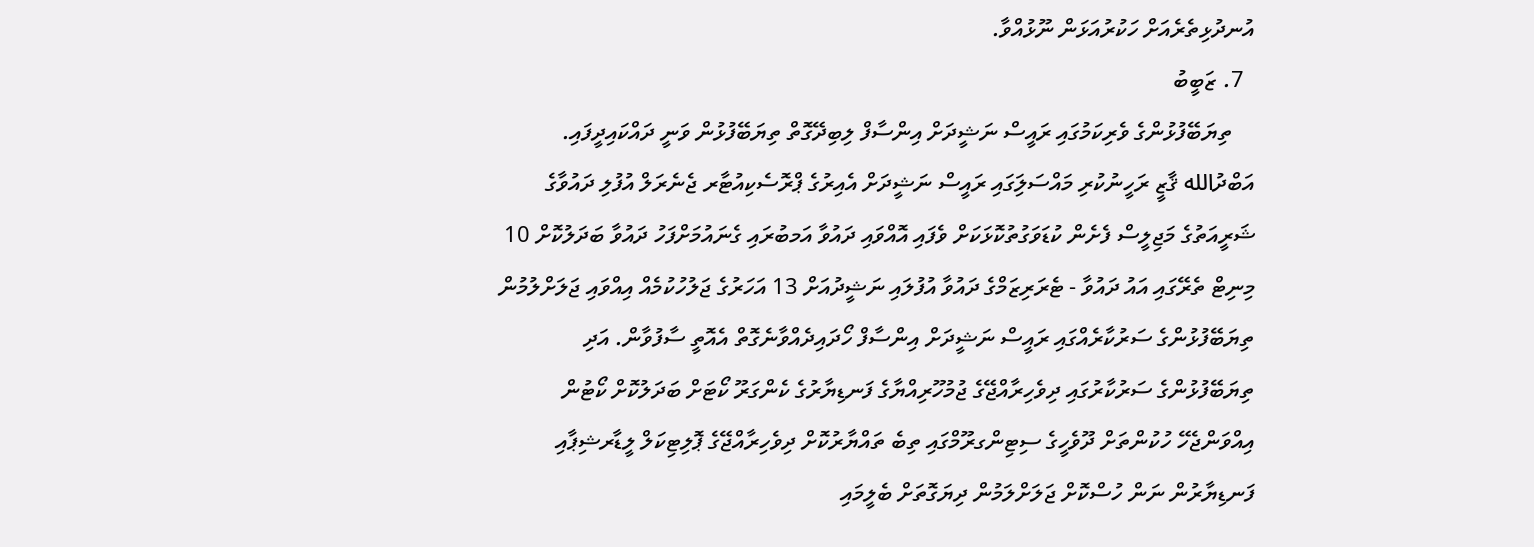އުނދުޅިތެރެއަށް ހަކުރުއަޅަން ނޫޅުއްވާ.
  7. ޒަބީބު
    ތިޔަބޭފުޅުންގެ ވެރިކަމުގައި ރައީސް ނަޝީދަށް އިންސާފް ލިބިދޭގޮތް ތިޔަބޭފުޅުން ވަނީ ދައްކައިދީފައި. އަބްދުالله ޤާޒީ ރަހީނުކުރި މައްސަލަިގައި ރައީސް ނަޝީދަށް އެއިރުގެ ޕްރޮސެކިއުޓާރ ޖެނެރަލް އުފުލި ދައުވާގެ ޝަރީއަތުގެ މަޖިލީސް ފެށެން ކުޑަވަގުތުކޮޅަކަށް ވެފައި އޮއްވައި ދައުވާ އަމބުރައި ގެނައުމަށްފަހު ދައުވާ ބަދަލުކޮށް 10 މިނިޓް ތެރޭގައި އައު ދައުވާ - ޓެރަރިޒަމްގެ ދައުވާ އުފުލައި ނަޝީދުއަށް 13 އަހަރުގެ ޖަލުހުކުމެއް އިއްވައި ޖަލަށްލުމުން ތިޔަބޭފުޅުންގެ ސަރުކާރެއްގައި ރައީސް ނަޝީދަށް އިންސާފް ހޯދައިދެއްވާނެގޮތް އެއޮތީ ސާފުވާން. އަދި ތިޔަބޭފުޅުންގެ ސަރުކާރުގައި ދިވެހިރާއްޖޭގެ ޖުމުހޫރިއްޔާގެ ފަނޑިޔާރުގެ ކެންގަރޫ ކޯޓަށް ބަދަލުކޮށް ކޯޓުން އިއްވަންޖެހޭ ހުކުންތަށް ދޫވެހީގެ ސިޓިންގރޫމްގައި ތިބެ ތައްޔާރުކޮށް ދިވެހިރާއްޖޭގެ ޕޮލިޓިކަލް ލީޑާރޝިޕާއި ފަނޑިޔާރުން ނަން ހުސްކޮށް ޖަލަށްލަމުން ދިޔަގޮތަށް ބެލީމައި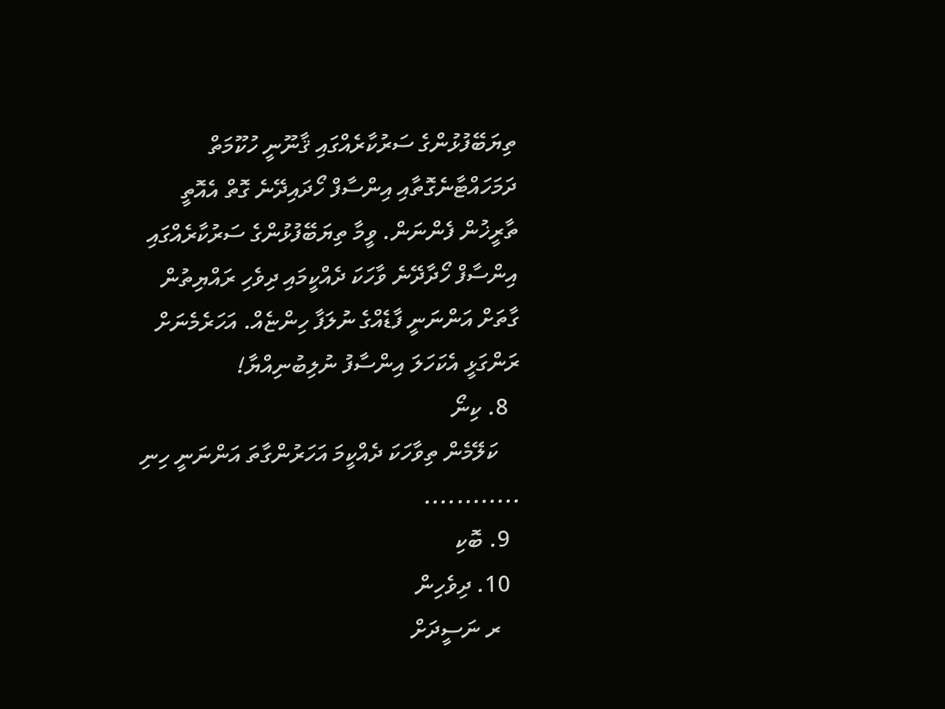ތިޔަބޭފުޅުންގެ ސަރުކާރެއްގައި ޤާނޫނީ ހުކޫމަތް ދަމަހައްޓާނެގޮތާއި އިންސާފް ހޯދައިދޭނެ ގޮތް އެއޮތީ ތާރީޚުން ފެންނަން. ވީމާ ތިޔަބޭފުޅުންގެ ސަރުކާރެއްގައި އިންސާފް ހޯދާދޭނެ ވާހަކަ ދެއްކީމައި ދިވެހި ރައްޔިތުން ގާތަށް އަންނަނީ ފާޑެއްގެ ނުލަފާ ހިންޏެއް. އަހަރެމެނަށް ރަންގަޅީ އެކަހަލަ އިންސާފު ނުލިބުނިއްޔާ!
  8. ކިނޯ
    ކަލޭމެން ތިވާހަކަ ދެއްކީމަ އަހަރުންގާތަ އަންނަނީ ހިނި ............
  9. ބޮކި
  10. ދިވެހިން
    ރ ނަސީދަށް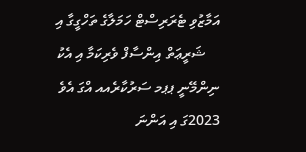އަމާޒުވި ޓެރަރިސްޓް ހަމަލާގެ ތަހްގީގާ އި
    ޝަރީޢަތް އިންސާފް ވެރިކަމާ އި އެކު ނިންމޭނީ ޕޕމ ސަރުކާރެއއ އްގަ އެވެ 2023ގަ އި އަންނަ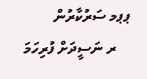ޕޕމ ސަރުކާރުން
    ރ ނަސީދަށް ފުރިހަމަ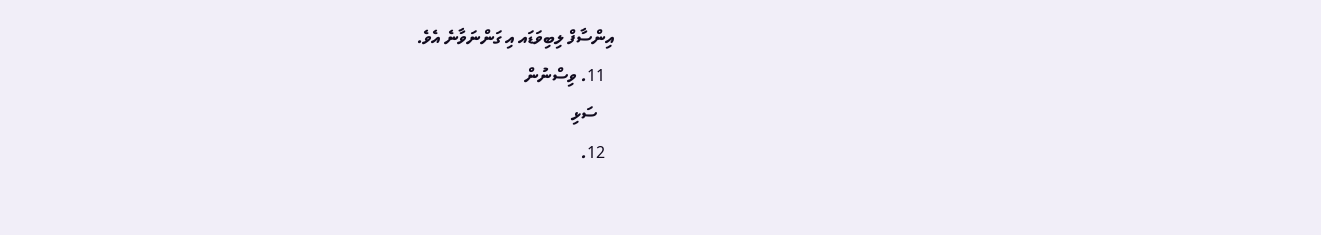އިންސާފް ލިބިވަޑައ އި ގަންނަވާނެ އެވެ.
  11. ވިސްނުން
    ސަޅި
  12.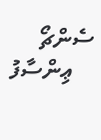ސެންޗޯ
    ޢިންސާފު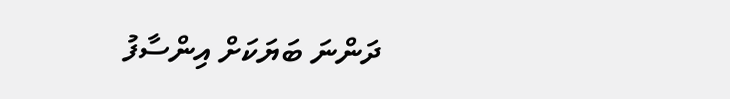ދަންނަ ބަޔަކަށް އިންސާފު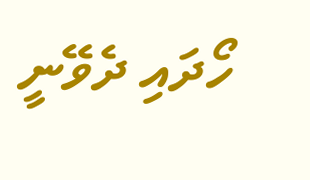ހޯދައި ދެވޭނީ